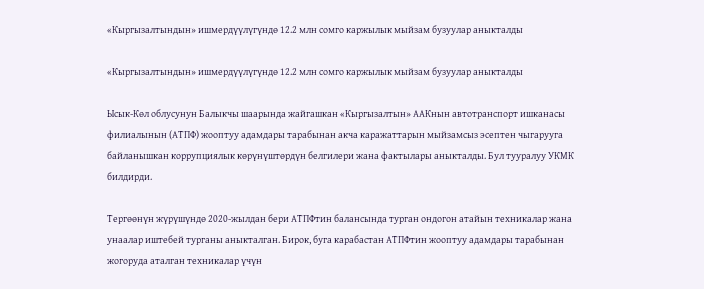«Кыргызалтындын» ишмердүүлүгүндө 12.2 млн сомго каржылык мыйзам бузуулар аныкталды

«Кыргызалтындын» ишмердүүлүгүндө 12.2 млн сомго каржылык мыйзам бузуулар аныкталды

Ысык-Көл облусунун Балыкчы шаарында жайгашкан «Кыргызалтын» ААКнын автотранспорт ишканасы филиалынын (АТПФ) жооптуу адамдары тарабынан акча каражаттарын мыйзамсыз эсептен чыгарууга байланышкан коррупциялык көрүнүштөрдүн белгилери жана фактылары аныкталды. Бул тууралуу УКМК билдирди.

Тергөөнүн жүрүшүндө 2020-жылдан бери АТПФтин балансында турган ондогон атайын техникалар жана унаалар иштебей турганы аныкталган. Бирок, буга карабастан АТПФтин жооптуу адамдары тарабынан жогоруда аталган техникалар үчүн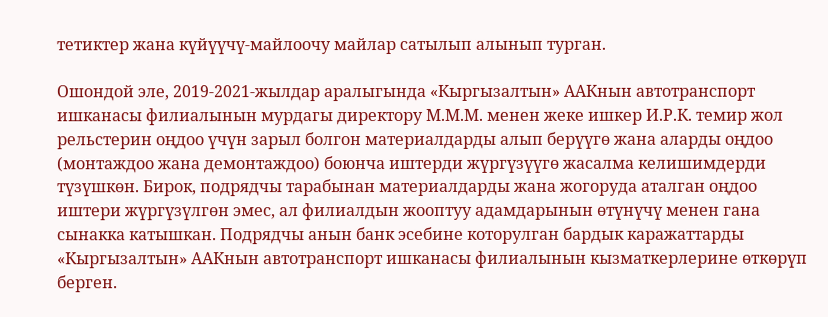тетиктер жана күйүүчү-майлоочу майлар сатылып алынып турган.

Ошондой эле, 2019-2021-жылдар аралыгында «Кыргызалтын» ААКнын автотранспорт ишканасы филиалынын мурдагы директору М.М.М. менен жеке ишкер И.Р.К. темир жол рельстерин оңдоо үчүн зарыл болгон материалдарды алып берүүгө жана аларды оңдоо (монтаждоо жана демонтаждоо) боюнча иштерди жүргүзүүгө жасалма келишимдерди түзүшкөн. Бирок, подрядчы тарабынан материалдарды жана жогоруда аталган оңдоо иштери жүргүзүлгөн эмес, ал филиалдын жооптуу адамдарынын өтүнүчү менен гана сынакка катышкан. Подрядчы анын банк эсебине которулган бардык каражаттарды «Кыргызалтын» ААКнын автотранспорт ишканасы филиалынын кызматкерлерине өткөрүп берген.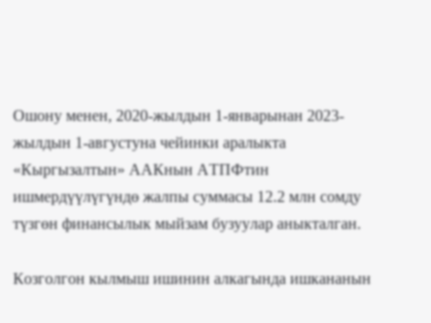Ошону менен, 2020-жылдын 1-январынан 2023-жылдын 1-августуна чейинки аралыкта «Кыргызалтын» ААКнын АТПФтин ишмердүүлүгүндө жалпы суммасы 12.2 млн сомду түзгөн финансылык мыйзам бузуулар аныкталган.

Козголгон кылмыш ишинин алкагында ишкананын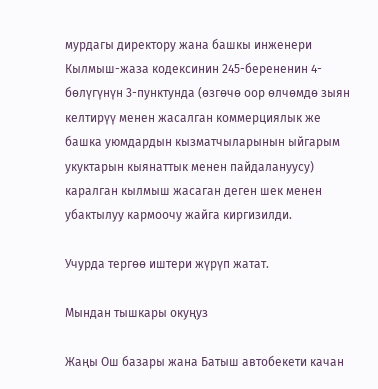мурдагы директору жана башкы инженери Кылмыш-жаза кодексинин 245-берененин 4-бөлүгүнүн 3-пунктунда (өзгөчө оор өлчөмдө зыян келтирүү менен жасалган коммерциялык же башка уюмдардын кызматчыларынын ыйгарым укуктарын кыянаттык менен пайдалануусу) каралган кылмыш жасаган деген шек менен убактылуу кармоочу жайга киргизилди.

Учурда тергөө иштери жүрүп жатат.

Мындан тышкары окуңуз

Жаңы Ош базары жана Батыш автобекети качан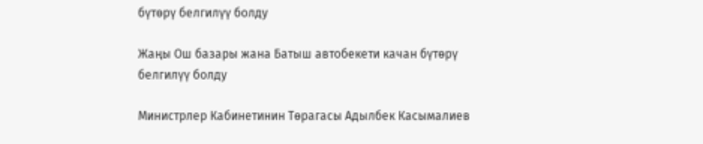бүтөрү белгилүү болду

Жаңы Ош базары жана Батыш автобекети качан бүтөрү белгилүү болду

Министрлер Кабинетинин Төрагасы Адылбек Касымалиев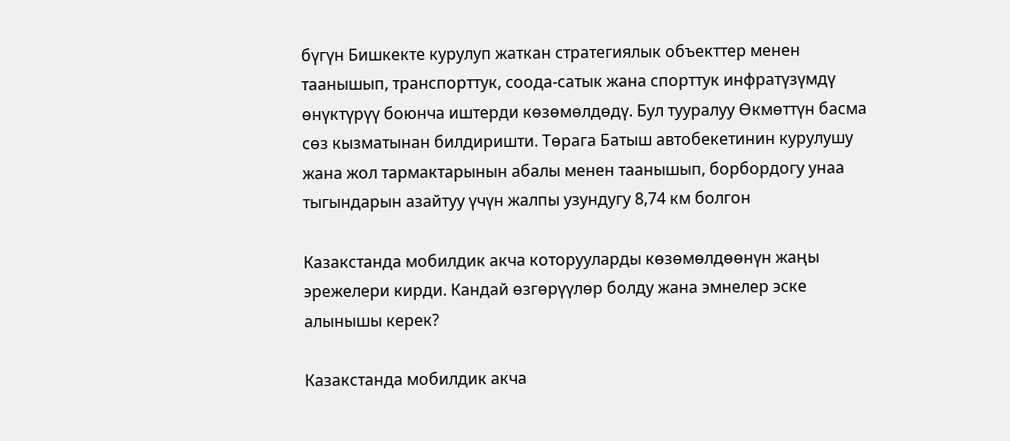бүгүн Бишкекте курулуп жаткан стратегиялык объекттер менен таанышып, транспорттук, соода-сатык жана спорттук инфратүзүмдү өнүктүрүү боюнча иштерди көзөмөлдөдү. Бул тууралуу Өкмөттүн басма сөз кызматынан билдиришти. Төрага Батыш автобекетинин курулушу жана жол тармактарынын абалы менен таанышып, борбордогу унаа тыгындарын азайтуу үчүн жалпы узундугу 8,74 км болгон

Казакстанда мобилдик акча которууларды көзөмөлдөөнүн жаңы эрежелери кирди. Кандай өзгөрүүлөр болду жана эмнелер эске алынышы керек?

Казакстанда мобилдик акча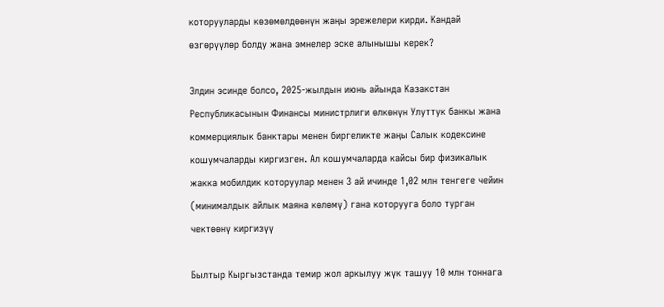которууларды көзөмөлдөөнүн жаңы эрежелери кирди. Кандай өзгөрүүлөр болду жана эмнелер эске алынышы керек?

Элдин эсинде болсо, 2025-жылдын июнь айында Казакстан Республикасынын Финансы министрлиги өлкөнүн Улуттук банкы жана коммерциялык банктары менен биргеликте жаңы Салык кодексине кошумчаларды киргизген. Ал кошумчаларда кайсы бир физикалык жакка мобилдик которуулар менен 3 ай ичинде 1,02 млн тенгеге чейин (минималдык айлык маяна көлөмү) гана которууга боло турган чектөөнү киргизүү

Былтыр Кыргызстанда темир жол аркылуу жүк ташуу 10 млн тоннага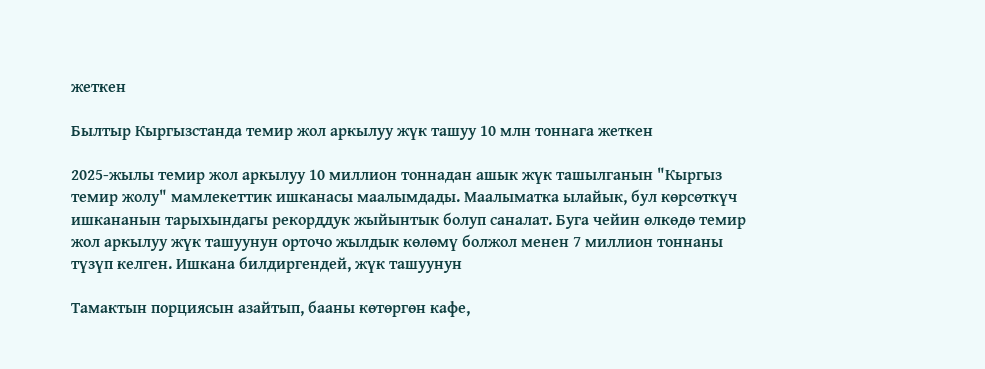жеткен

Былтыр Кыргызстанда темир жол аркылуу жүк ташуу 10 млн тоннага жеткен

2025-жылы темир жол аркылуу 10 миллион тоннадан ашык жүк ташылганын "Кыргыз темир жолу" мамлекеттик ишканасы маалымдады. Маалыматка ылайык, бул көрсөткүч ишкананын тарыхындагы рекорддук жыйынтык болуп саналат. Буга чейин өлкөдө темир жол аркылуу жүк ташуунун орточо жылдык көлөмү болжол менен 7 миллион тоннаны түзүп келген. Ишкана билдиргендей, жүк ташуунун

Тамактын порциясын азайтып, бааны көтөргөн кафе,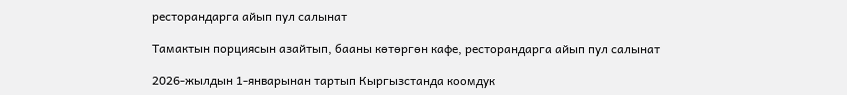ресторандарга айып пул салынат

Тамактын порциясын азайтып, бааны көтөргөн кафе, ресторандарга айып пул салынат

2026-жылдын 1-январынан тартып Кыргызстанда коомдук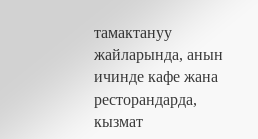тамактануу жайларында, анын ичинде кафе жана ресторандарда, кызмат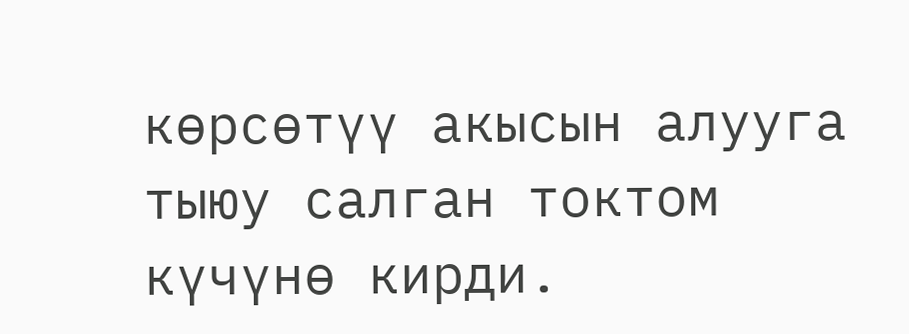көрсөтүү акысын алууга тыюу салган токтом күчүнө кирди.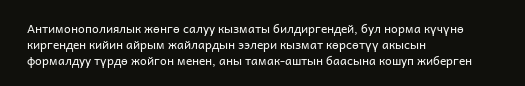Антимонополиялык жөнгө салуу кызматы билдиргендей, бул норма күчүнө киргенден кийин айрым жайлардын ээлери кызмат көрсөтүү акысын формалдуу түрдө жойгон менен, аны тамак-аштын баасына кошуп жиберген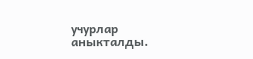учурлар аныкталды.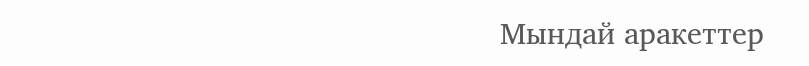Мындай аракеттер